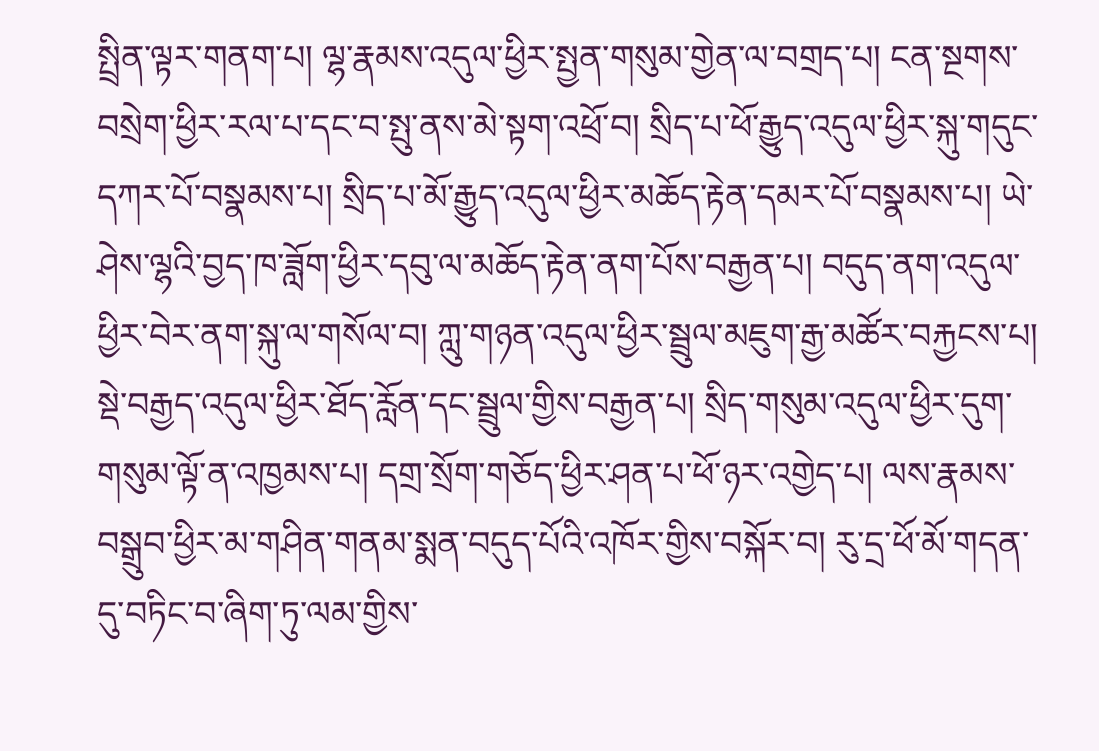སྤྲིན་ལྟར་གནག་པ། ལྷ་རྣམས་འདུལ་ཕྱིར་སྤྱན་གསུམ་གྱེན་ལ་བགྲད་པ། ངན་སྔགས་བསྲེག་ཕྱིར་རལ་པ་དང་བ་སྤུ་ནས་མེ་སྟག་འཕྲོ་བ། སྲིད་པ་ཕོ་རྒྱུད་འདུལ་ཕྱིར་སྐུ་གདུང་དཀར་པོ་བསྣམས་པ། སྲིད་པ་མོ་རྒྱུད་འདུལ་ཕྱིར་མཆོད་རྟེན་དམར་པོ་བསྣམས་པ། ཡེ་ཤེས་ལྷའི་བྱད་ཁ་ཟློག་ཕྱིར་དབུ་ལ་མཆོད་རྟེན་ནག་པོས་བརྒྱན་པ། བདུད་ནག་འདུལ་ཕྱིར་བེར་ནག་སྐུ་ལ་གསོལ་བ། ཀླུ་གཉན་འདུལ་ཕྱིར་སྦྲུལ་མཇུག་རྒྱ་མཚོར་བརྐྱངས་པ། སྡེ་བརྒྱད་འདུལ་ཕྱིར་ཐོད་རློན་དང་སྦྲུལ་གྱིས་བརྒྱན་པ། སྲིད་གསུམ་འདུལ་ཕྱིར་དུག་གསུམ་ལྟོ་ན་འཁྱམས་པ། དགྲ་སྲོག་གཅོད་ཕྱིར་ཤན་པ་ཕོ་ཉར་འགྱེད་པ། ལས་རྣམས་བསྒྲུབ་ཕྱིར་མ་གཤིན་གནམ་སྨན་བདུད་པོའི་འཁོར་གྱིས་བསྐོར་བ། རུ་དྲ་ཕོ་མོ་གདན་དུ་བཏིང་བ་ཞིག་ཏུ་ལམ་གྱིས་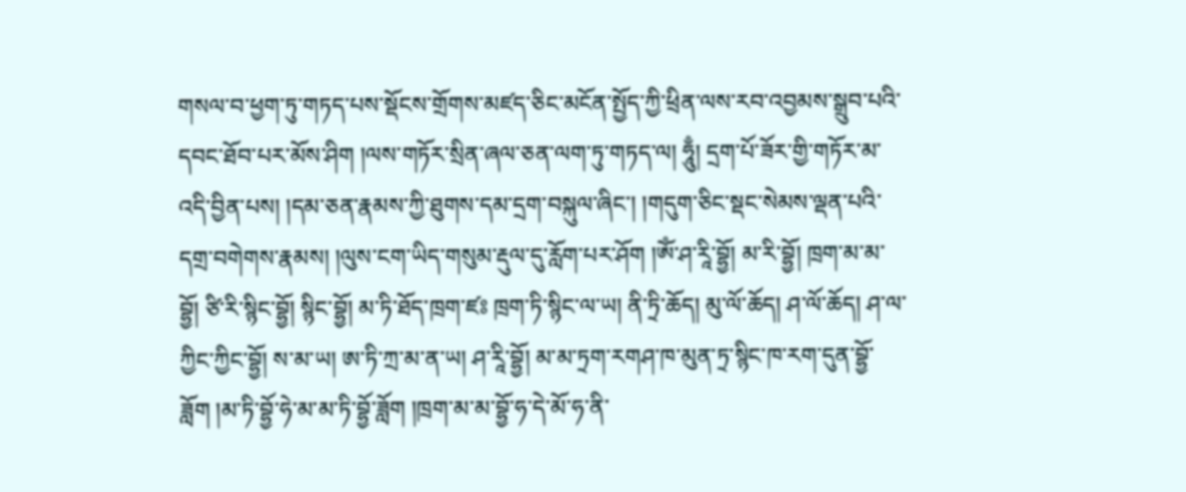གསལ་བ་ཕྱག་ཏུ་གཏད་པས་སྡོངས་གྲོགས་མཛད་ཅིང་མངོན་སྤྱོད་ཀྱི་ཕྲིན་ལས་རབ་འབྱམས་སྒྲུབ་པའི་དབང་ཐོབ་པར་མོས་ཤིག །ལས་གཏོར་སྲིན་ཞལ་ཅན་ལག་ཏུ་གཏད་ལ། ཧཱུྃ། དྲག་པོ་ཟོར་གྱི་གཏོར་མ་འདི་བྱིན་པས། །དམ་ཅན་རྣམས་ཀྱི་ཐུགས་དམ་དྲག་བསྐུལ་ཞིང་། །གདུག་ཅིང་སྡང་སེམས་ལྡན་པའི་དགྲ་བགེགས་རྣམས། །ལུས་ངག་ཡིད་གསུམ་རྡུལ་དུ་རློག་པར་ཤོག །ཨོཾ་ཤ་རཱི་བྷྱོ། མ་རི་བྷྱོ། ཁྲག་མ་མ་བྷྱོ། ཙི་རི་སྙིང་བྷྱོ། སྙིང་བྷྱོ། མ་ཏི་ཐོད་ཁྲག་ཛཿ ཁྲག་ཏི་སྙིང་ལ་ཡ། ནི་ཏྲི་ཆོད། མུ་ལོ་ཆོད། ཤ་ལོ་ཆོད། ཤ་ལ་ཀྱིང་ཀྱིང་བྷྱོ། ས་མ་ཡ། ཨ་ཏི་ཀྲ་མ་ན་ཡ། ཤ་རཱི་བྷྱོ། མ་མ་ཏྲག་རགཤ་ཁ་མུན་ཏྲ་སྙིང་ཁ་རག་དུན་བྷྱོ་ཟློག །མ་ཏི་བྷྱོ་ཧེ་མ་མ་ཏི་བྷྱོ་ཟློག །ཁྲག་མ་མ་བྷྱོ་ཧ་དེ་མོ་ཧ་ནི་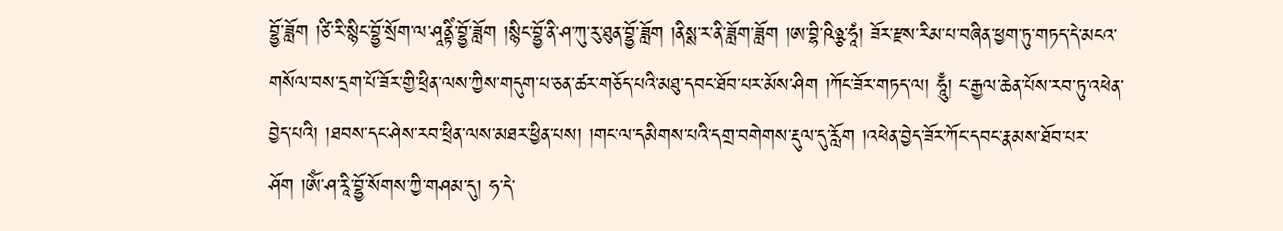བྷྱོ་ཟློག །ཙི་རི་སྙིང་བྷྱོ་སྲོག་ལ་ཤཱནྟིཾ་བྷྱོ་ཟློག །སྙིང་བྷྱོ་ནི་ཤ་ཀུ་རུ་ཐུན་བྷྱོ་ཟློག །ནིསྶ་ར་ནི་ཟློག་ཟློག །ཨ་བྷི་ཥིཉྩ་ཧཱཾ། ཟོར་རྫས་རིམ་པ་བཞིན་ཕྱག་ཏུ་གཏད་དེ་མངའ་གསོལ་བས་དྲག་པོ་ཟོར་གྱི་ཕྲིན་ལས་ཀྱིས་གདུག་པ་ཅན་ཚར་གཅོད་པའི་མཐུ་དབང་ཐོབ་པར་མོས་ཤིག །ཀོང་ཟོར་གཏད་ལ། ཧཱུྃ། ང་རྒྱལ་ཆེན་པོས་རབ་ཏུ་འཕེན་བྱེད་པའི། །ཐབས་དང་ཤེས་རབ་ཕྲིན་ལས་མཐར་ཕྱིན་པས། །གང་ལ་དམིགས་པའི་དགྲ་བགེགས་རྡུལ་དུ་རློག །འཕེན་བྱེད་ཟོར་ཀོང་དབང་རྣམས་ཐོབ་པར་ཤོག །ཨོཾ་ཤ་རཱི་བྷྱོ་སོགས་ཀྱི་གཤམ་དུ། ཧ་དེ་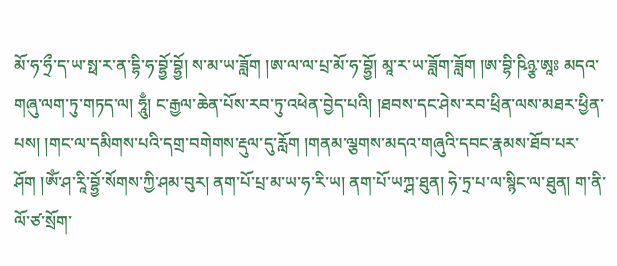མོ་ཧ་ཧྲྀ་ད་ཡ་སྥ་ར་ན་དྷི་ཧ་བྷྱོ་བྷྱོ། ས་མ་ཡ་ཟློག །ཨ་ལ་ལ་པྲ་མོ་ཧ་བྷྱོ། མཱ་ར་ཡ་ཟློག་ཟློག །ཨ་བྷི་ཥིཉྩ་ཨཱཿ མདའ་གཞུ་ལག་ཏུ་གཏད་ལ། ཧཱུྃ། ང་རྒྱལ་ཆེན་པོས་རབ་ཏུ་འཕེན་བྱེད་པའི། །ཐབས་དང་ཤེས་རབ་ཕྲིན་ལས་མཐར་ཕྱིན་པས། །གང་ལ་དམིགས་པའི་དགྲ་བགེགས་རྡུལ་དུ་རློག །གནམ་ལྕགས་མདའ་གཞུའི་དབང་རྣམས་ཐོབ་པར་ཤོག །ཨོཾ་ཤ་རཱི་བྷྱོ་སོགས་ཀྱི་ཤམ་བུར། ནག་པོ་པྲ་མ་ཡ་ཧ་རི་ཡ། ནག་པོ་ཡཀྴ་ཐུན། ཧེ་ཏྲ་པ་ལ་སྙིང་ལ་ཐུན། ག་ནི་ལོ་ཙ་སྲོག་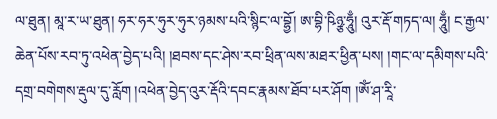ལ་ཐུན། མཱ་ར་ཡ་ཐུན། ཧར་ཧར་ཧུར་ཧུར་ཉམས་པའི་སྙིང་ལ་བྷྱོ། ཨ་བྷི་ཥིཉྩ་ཧཱུྃ། འུར་རྡོ་གཏད་ལ། ཧཱུྃ། ང་རྒྱལ་ཆེན་པོས་རབ་ཏུ་འཕེན་བྱེད་པའི། །ཐབས་དང་ཤེས་རབ་ཕྲིན་ལས་མཐར་ཕྱིན་པས། །གང་ལ་དམིགས་པའི་དགྲ་བགེགས་རྡུལ་དུ་རློག །འཕེན་བྱེད་འུར་རྡོའི་དབང་རྣམས་ཐོབ་པར་ཤོག །ཨོཾ་ཤ་རཱི་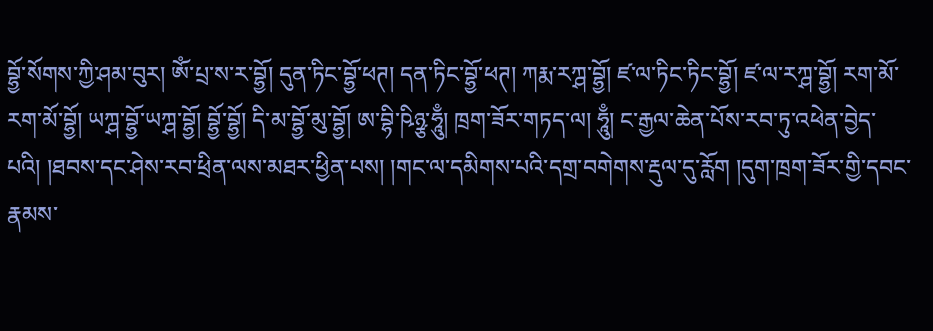བྷྱོ་སོགས་ཀྱི་ཤམ་བུར། ཨོཾ་པྲ་ས་ར་བྷྱོ། དུན་ཏིང་བྷྱོ་ཕཊ། དན་ཏིང་བྷྱོ་ཕཊ། ཀརྨ་རཀྴ་བྷྱོ། ཛ་ལ་ཏིང་ཏིང་བྷྱོ། ཛ་ལ་རཀྴ་བྷྱོ། རག་མོ་རག་མོ་བྷྱོ། ཡཀྴ་བྷྱོ་ཡཀྴ་བྷྱོ། བྷྱོ་བྷྱོ། དི་མ་བྷྱོ་མུ་བྷྱོ། ཨ་བྷི་ཥིཉྩ་ཧཱུྃ། ཁྲག་ཟོར་གཏད་ལ། ཧཱུྃ། ང་རྒྱལ་ཆེན་པོས་རབ་ཏུ་འཕེན་བྱེད་པའི། །ཐབས་དང་ཤེས་རབ་ཕྲིན་ལས་མཐར་ཕྱིན་པས། །གང་ལ་དམིགས་པའི་དགྲ་བགེགས་རྡུལ་དུ་རློག །དུག་ཁྲག་ཟོར་གྱི་དབང་རྣམས་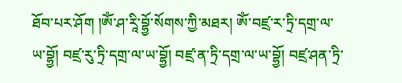ཐོབ་པར་ཤོག །ཨོཾ་ཤ་རཱི་བྷྱོ་སོགས་ཀྱི་མཐར། ཨོཾ་བཛྲ་ར་ཏྲི་དགྲ་ལ་ཡ་བྷྱོ། བཛྲ་རུ་ཏྲི་དགྲ་ལ་ཡ་བྷྱོ། བཛྲ་ན་ཏྲི་དགྲ་ལ་ཡ་བྷྱོ། བཛྲ་ཤན་ཏྲི་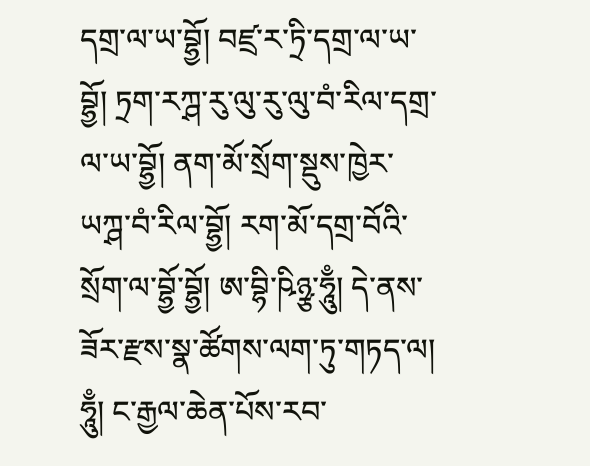དགྲ་ལ་ཡ་བྷྱོ། བཛྲ་ར་ཏྲི་དགྲ་ལ་ཡ་བྷྱོ། ཏྲག་རཀྴ་རུ་ལུ་རུ་ལུ་བཾ་རིལ་དགྲ་ལ་ཡ་བྷྱོ། ནག་མོ་སྲོག་སྡུས་ཁྱེར་ཡཀྴ་བཾ་རིལ་བྷྱོ། རག་མོ་དགྲ་བོའི་སྲོག་ལ་བྷྱོ་བྷྱོ། ཨ་བྷི་ཥིཉྩ་ཧཱུྃ། དེ་ནས་ཟོར་རྫས་སྣ་ཚོགས་ལག་ཏུ་གཏད་ལ། ཧཱུྃ། ང་རྒྱལ་ཆེན་པོས་རབ་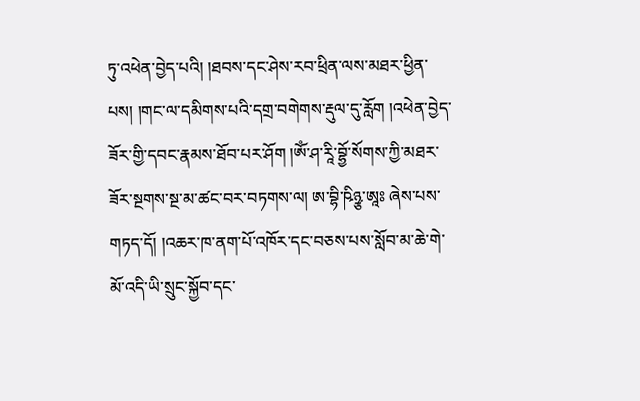ཏུ་འཕེན་བྱེད་པའི། །ཐབས་དང་ཤེས་རབ་ཕྲིན་ལས་མཐར་ཕྱིན་པས། །གང་ལ་དམིགས་པའི་དགྲ་བགེགས་རྡུལ་དུ་རློག །འཕེན་བྱེད་ཟོར་གྱི་དབང་རྣམས་ཐོབ་པར་ཤོག །ཨོཾ་ཤ་རཱི་བྷྱོ་སོགས་ཀྱི་མཐར་ཟོར་སྔགས་སྔ་མ་ཚང་བར་བཏགས་ལ། ཨ་བྷི་ཥིཉྩ་ཨཱཿ ཞེས་པས་གཏད་དོ། །འཆར་ཁ་ནག་པོ་འཁོར་དང་བཅས་པས་སློབ་མ་ཆེ་གེ་མོ་འདི་ཡི་སྲུང་སྐྱོབ་དང་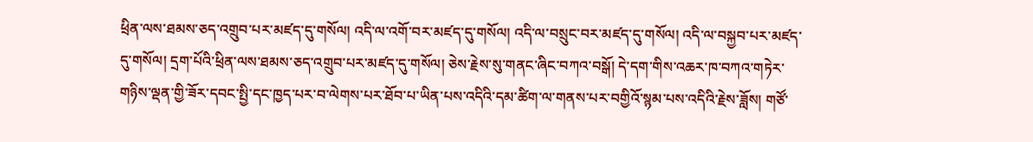ཕྲིན་ལས་ཐམས་ཅད་འགྲུབ་པར་མཛད་དུ་གསོལ། འདི་ལ་འགོ་བར་མཛད་དུ་གསོལ། འདི་ལ་བསྲུང་བར་མཛད་དུ་གསོལ། འདི་ལ་བསྐྱབ་པར་མཛད་དུ་གསོལ། དྲག་པོའི་ཕྲིན་ལས་ཐམས་ཅད་འགྲུབ་པར་མཛད་དུ་གསོལ། ཅེས་རྗེས་སུ་གནང་ཞིང་བཀའ་བསྒོ། དེ་དག་གིས་འཆར་ཁ་བཀའ་གཏེར་གཉིས་ལྡན་གྱི་ཟོར་དབང་སྤྱི་དང་ཁྱད་པར་བ་ལེགས་པར་ཐོབ་པ་ཡིན་པས་འདིའི་དམ་ཚིག་ལ་གནས་པར་བགྱིའོ་སྙམ་པས་འདིའི་རྗེས་ཟློས། གཙོ་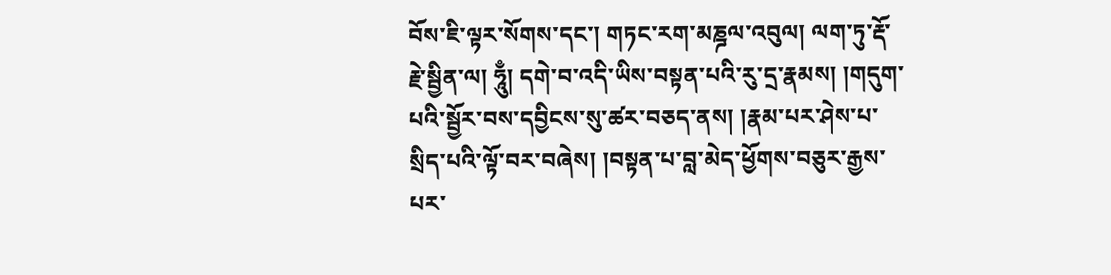བོས་ཇི་ལྟར་སོགས་དང་། གཏང་རག་མཎྜལ་འབུལ། ལག་ཏུ་རྡོ་རྗེ་སྦྱིན་ལ། ཧཱུྃ། དགེ་བ་འདི་ཡིས་བསྟན་པའི་རུ་དྲ་རྣམས། །གདུག་པའི་སྦྱོར་བས་དབྱིངས་སུ་ཚར་བཅད་ནས། །རྣམ་པར་ཤེས་པ་སྲིད་པའི་ལྟོ་བར་བཞེས། །བསྟན་པ་བླ་མེད་ཕྱོགས་བཅུར་རྒྱས་པར་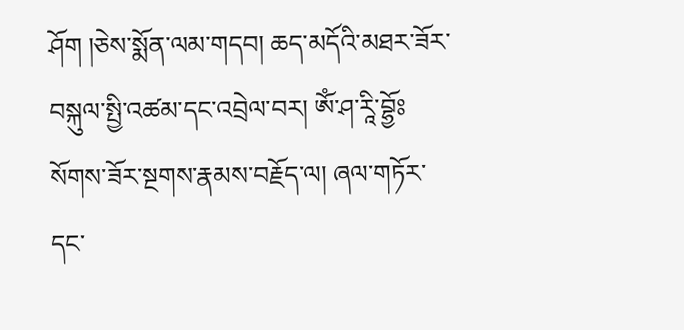ཤོག །ཅེས་སྨོན་ལམ་གདབ། ཆད་མདོའི་མཐར་ཟོར་བསྐུལ་སྤྱི་འཚམ་དང་འབྲེལ་བར། ཨོཾ་ཤ་རཱི་བྷྱོཿསོགས་ཟོར་སྔགས་རྣམས་བརྗོད་ལ། ཞལ་གཏོར་དང་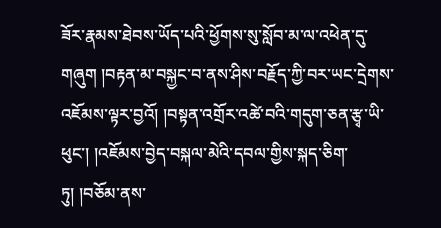ཟོར་རྣམས་ཐེབས་ཡོད་པའི་ཕྱོགས་སུ་སློབ་མ་ལ་འཕེན་དུ་གཞུག །བརྟན་མ་བསྐྱང་བ་ནས་ཤིས་བརྗོད་ཀྱི་བར་ཡང་དྲེགས་འཇོམས་ལྟར་བྱའོ། །བསྟན་འགྲོར་འཚེ་བའི་གདུག་ཅན་རྩྭ་ཡི་ཕུང་། །འཇོམས་བྱེད་བསྐལ་མེའི་དབལ་གྱིས་སྐད་ཅིག་ཏུ། །བཅོམ་ནས་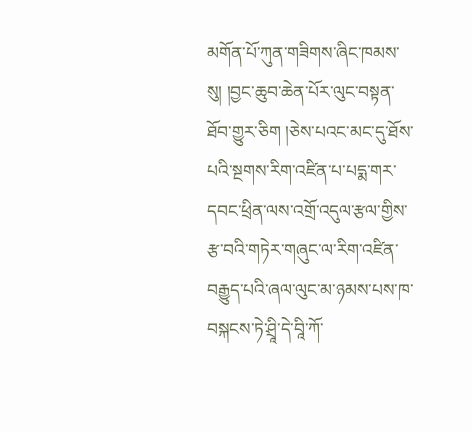མགོན་པོ་ཀུན་གཟིགས་ཞིང་ཁམས་སུ། །བྱང་ཆུབ་ཆེན་པོར་ལུང་བསྟན་ཐོབ་གྱུར་ཅིག །ཅེས་པའང་མང་དུ་ཐོས་པའི་སྔགས་རིག་འཛིན་པ་པདྨ་གར་དབང་ཕྲིན་ལས་འགྲོ་འདུལ་རྩལ་གྱིས་རྩ་བའི་གཏེར་གཞུང་ལ་རིག་འཛིན་བརྒྱུད་པའི་ཞལ་ལུང་མ་ཉམས་པས་ཁ་བསྐངས་ཏེ་ཤྲཱི་དེ་བཱི་ཀོ་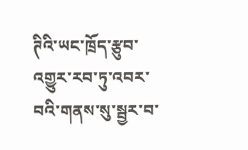ཊིའི་ཡང་ཁྲོད་རྩུབ་འགྱུར་རབ་ཏུ་འབར་བའི་གནས་སུ་སྦྱར་བ་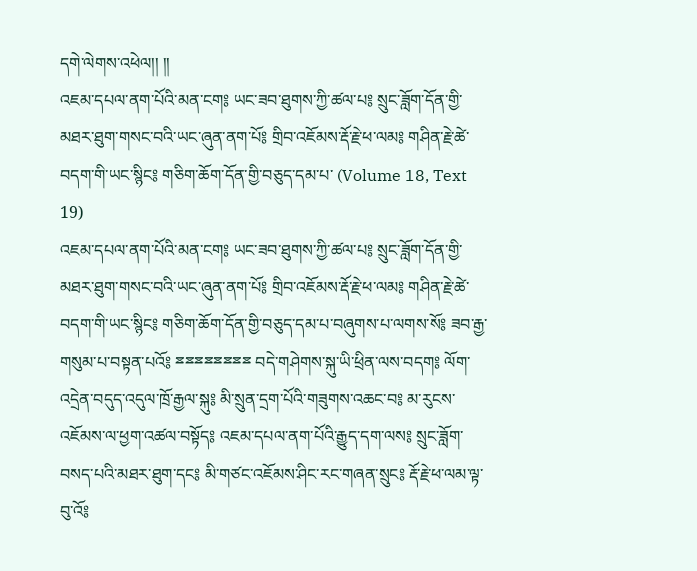དགེ་ལེགས་འཕེལ།། །།
འཇམ་དཔལ་ནག་པོའི་མན་ངག༔ ཡང་ཟབ་ཐུགས་ཀྱི་ཚལ་པ༔ སྲུང་ཟློག་དོན་གྱི་མཐར་ཐུག་གསང་བའི་ཡང་ཞུན་ནག་པོ༔ གྲིབ་འཇོམས་རྡོ་རྗེ་ཕ་ལམ༔ གཤིན་རྗེ་ཚེ་བདག་གི་ཡང་སྙིང༔ གཅིག་ཆོག་དོན་གྱི་བཅུད་དམ་པ་ (Volume 18, Text 19)
འཇམ་དཔལ་ནག་པོའི་མན་ངག༔ ཡང་ཟབ་ཐུགས་ཀྱི་ཚལ་པ༔ སྲུང་ཟློག་དོན་གྱི་མཐར་ཐུག་གསང་བའི་ཡང་ཞུན་ནག་པོ༔ གྲིབ་འཇོམས་རྡོ་རྗེ་ཕ་ལམ༔ གཤིན་རྗེ་ཚེ་བདག་གི་ཡང་སྙིང༔ གཅིག་ཆོག་དོན་གྱི་བཅུད་དམ་པ་བཞུགས་པ་ལགས་སོ༔ ཟབ་རྒྱ་གསུམ་པ་བསྟན་པའོ༔ ྈྈྈྈྈྈྈྈ བདེ་གཤེགས་སྐུ་ཡི་ཕྲིན་ལས་བདག༔ ལོག་འདྲེན་བདུད་འདུལ་ཁྲོ་རྒྱལ་སྐུ༔ མི་སྲུན་དྲག་པོའི་གཟུགས་འཆང་བ༔ མ་རུངས་འཇོམས་ལ་ཕྱག་འཚལ་བསྟོད༔ འཇམ་དཔལ་ནག་པོའི་རྒྱུད་དག་ལས༔ སྲུང་ཟློག་བསད་པའི་མཐར་ཐུག་དང༔ མི་གཙང་འཇོམས་ཤིང་རང་གཞན་སྲུང༔ རྡོ་རྗེ་ཕ་ལམ་ལྟ་བུ་འོ༔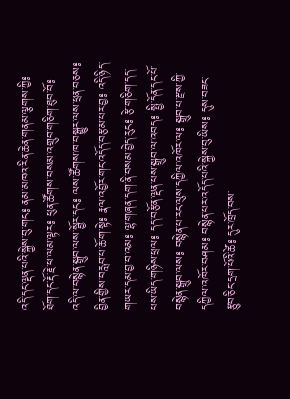འདི་དང་ལྡན་པའི་སྐྱེས་བུ་གང༔ ནམ་མཁའ་རིན་ཆེན་གནམ་ལྕགས་ཀྱི༔ ཐོག་དང་རྡོ་རྗེ་ཕ་ལམ་ལྟར༔ ཕུན་ཚོགས་བསམ་འགྲུབ་གཅིག་ཐུབ་བོ༔ འདི་ལ་བསྙེན་སྒྲུབ་ལས་སྦྱོར་དང༔ ལས་ཚོགས་ཁ་བསྒྱུར་ལས་ཕྲན་བཅས༔ བྱིན་གྱིས་བརླབ་པ་ཆོ་ག་སྟེ༔ རྣལ་འབྱོར་གང་འདོད་བརྩམ་པར་བྱ༔ འདི་ཉིད་གཡར་དམ་བྱ་བ་འམ༔ ལྷ་གཞན་དག་ནི་བསམ་བྱེད་རུང༔ རྩེ་གཅིག་དད་པས་ཡིད་གཉིས་ཕྲལ༔ དད་བརྩོན་ལྡན་པས་སྒྲུབ་ལ་འབད༔ སྤྱི་དོན་དང་པོ་བསྙེན་སྒྲུབ་ལས༔ བསྙེན་པ་རང་ལུས་དཀྱིལ་འཁོར་ལ༔ སྒྲུབ་པ་རྫས་ཀྱི་དཀྱིལ་འཁོར་བཤམ༔ བསྙེན་པར་འདོད་པའི་སྐྱེས་བུ་ཡིས༔ དུས་བཟང་རྩུབ་ཅིང་དྲག་པོའི་ཚེ༔ དུར་ཁྲོད་བས་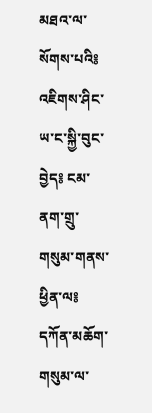མཐའ་ལ་སོགས་པའི༔ འཇིགས་ཤིང་ཡ་ང་སྐྱི་བུང་བྱེད༔ ངམ་ནག་གྲུ་གསུམ་གནས་ཕྱིན་ལ༔ དཀོན་མཆོག་གསུམ་ལ་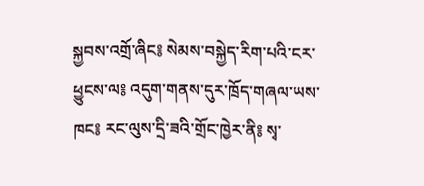སྐྱབས་འགྲོ་ཞིང༔ སེམས་བསྐྱེད་རིག་པའི་ངར་ཕྱུངས་ལ༔ འདུག་གནས་དུར་ཁྲོད་གཞལ་ཡས་ཁང༔ རང་ལུས་དྲི་ཟའི་གྲོང་ཁྱེར་ནི༔ སྭ་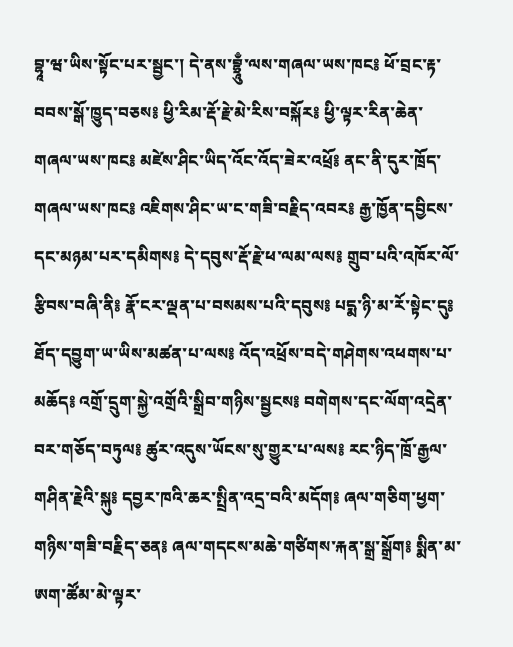བྷཱ་ཝ་ཡིས་སྟོང་པར་སྦྱང་། དེ་ནས་བྷྲཱུྃ་ལས་གཞལ་ཡས་ཁང༔ ཕོ་བྲང་རྟ་བབས་སྒོ་ཁྱུད་བཅས༔ ཕྱི་རིམ་རྡོ་རྗེ་མེ་རིས་བསྐོར༔ ཕྱི་ལྟར་རིན་ཆེན་གཞལ་ཡས་ཁང༔ མཛེས་ཤིང་ཡིད་འོང་འོད་ཟེར་འཕྲོ༔ ནང་ནི་དུར་ཁྲོད་གཞལ་ཡས་ཁང༔ འཇིགས་ཤིང་ཡ་ང་གཟི་བརྗིད་འབར༔ རྒྱ་ཁྱོན་དབྱིངས་དང་མཉམ་པར་དམིགས༔ དེ་དབུས་རྡོ་རྗེ་ཕ་ལམ་ལས༔ གྲུབ་པའི་འཁོར་ལོ་རྩིབས་བཞི་ནི༔ རྣོ་ངར་ལྡན་པ་བསམས་པའི་དབུས༔ པདྨ་ཉི་མ་རོ་སྟེང་དུ༔ ཐོད་དབྱུག་ཡ་ཡིས་མཚན་པ་ལས༔ འོད་འཕྲོས་བདེ་གཤེགས་འཕགས་པ་མཆོད༔ འགྲོ་དྲུག་སྐྱེ་འགྲོའི་སྒྲིབ་གཉིས་སྦྱངས༔ བགེགས་དང་ལོག་འདྲེན་བར་གཅོད་བཏུལ༔ ཚུར་འདུས་ཡོངས་སུ་གྱུར་པ་ལས༔ རང་ཉིད་ཁྲོ་རྒྱལ་གཤིན་རྗེའི་སྐུ༔ དབྱར་ཁའི་ཆར་སྤྲིན་འདྲ་བའི་མདོག༔ ཞལ་གཅིག་ཕྱག་གཉིས་གཟི་བརྗིད་ཅན༔ ཞལ་གདངས་མཆེ་གཙིགས་རྐན་སྒྲ་སྒྲོག༔ སྨིན་མ་ཨག་ཚོམ་མེ་ལྟར་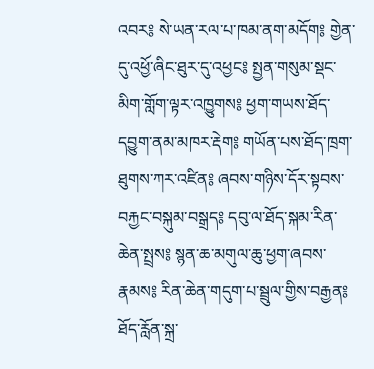འབར༔ སེ་ཡན་རལ་པ་ཁམ་ནག་མདོག༔ གྱེན་དུ་འཕྱོ་ཞིང་ཐུར་དུ་འཕྱང༔ སྤྱན་གསུམ་སྡང་མིག་གློག་ལྟར་འཁྱུགས༔ ཕྱག་གཡས་ཐོད་དབྱུག་ནམ་མཁར་རྡེག༔ གཡོན་པས་ཐོད་ཁྲག་ཐུགས་ཀར་འཛིན༔ ཞབས་གཉིས་དོར་སྟབས་བརྐྱང་བསྐུམ་བསྒྲད༔ དབུ་ལ་ཐོད་སྐམ་རིན་ཆེན་སྤྲས༔ སྙན་ཆ་མགུལ་ཆུ་ཕྱག་ཞབས་རྣམས༔ རིན་ཆེན་གདུག་པ་སྦྲུལ་གྱིས་བརྒྱན༔ ཐོད་རློན་སྐྲ་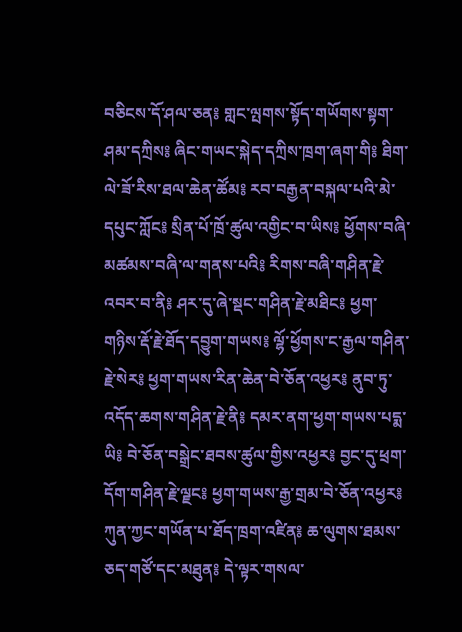བཅིངས་དོ་ཤལ་ཅན༔ གླང་ལྤགས་སྟོད་གཡོགས་སྟག་ཤམ་དཀྲིས༔ ཞིང་གཡང་སྐེད་དཀྲིས་ཁྲག་ཞག་གི༔ ཐིག་ལེ་ཟོ་རིས་ཐལ་ཆེན་ཚོམ༔ རབ་བརྒྱན་བསྐལ་པའི་མེ་དཔུང་ཀློང༔ སྲིན་པོ་ཁྲོ་ཚུལ་འགྱིང་བ་ཡིས༔ ཕྱོགས་བཞི་མཚམས་བཞི་ལ་གནས་པའི༔ རིགས་བཞི་གཤིན་རྗེ་འབར་བ་ནི༔ ཤར་དུ་ཞེ་སྡང་གཤིན་རྗེ་མཐིང༔ ཕྱག་གཉིས་རྡོ་རྗེ་ཐོད་དབྱུག་གཡས༔ ལྷོ་ཕྱོགས་ང་རྒྱལ་གཤིན་རྗེ་སེར༔ ཕྱག་གཡས་རིན་ཆེན་བེ་ཅོན་འཕྱར༔ ནུབ་ཏུ་འདོད་ཆགས་གཤིན་རྗེ་ནི༔ དམར་ནག་ཕྱག་གཡས་པདྨ་ཡི༔ བེ་ཅོན་བསྒྲེང་ཐབས་ཚུལ་གྱིས་འཕྱར༔ བྱང་དུ་ཕྲག་དོག་གཤིན་རྗེ་ལྗང༔ ཕྱག་གཡས་རྒྱ་གྲམ་བེ་ཅོན་འཕྱར༔ ཀུན་ཀྱང་གཡོན་པ་ཐོད་ཁྲག་འཛིན༔ ཆ་ལུགས་ཐམས་ཅད་གཙོ་དང་མཐུན༔ དེ་ལྟར་གསལ་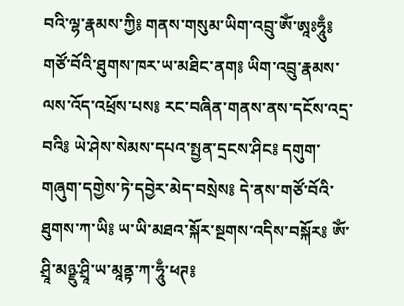བའི་ལྷ་རྣམས་ཀྱི༔ གནས་གསུམ་ཡིག་འབྲུ་ཨོཾ་ཨཱཿཧཱུྃ༔ གཙོ་བོའི་ཐུགས་ཁར་ཡ་མཐིང་ནག༔ ཡིག་འབྲུ་རྣམས་ལས་འོད་འཕྲོས་པས༔ རང་བཞིན་གནས་ནས་དངོས་འདྲ་བའི༔ ཡེ་ཤེས་སེམས་དཔའ་སྤྱན་དྲངས་ཤིང༔ དགུག་གཞུག་དགྱེས་ཏེ་དབྱེར་མེད་བསྲེས༔ དེ་ནས་གཙོ་བོའི་ཐུགས་ཀ་ཡི༔ ཡ་ཡི་མཐའ་སྐོར་སྔགས་འདིས་བསྐོར༔ ཨོཾ་ཤྲཱི་མཉྫུ་ཤྲཱི་ཡ་མཱནྟ་ཀ་ཧཱུྃ་ཕཊ༔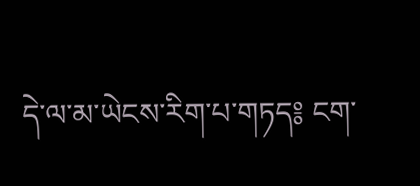དེ་ལ་མ་ཡེངས་རིག་པ་གཏད༔ ངག་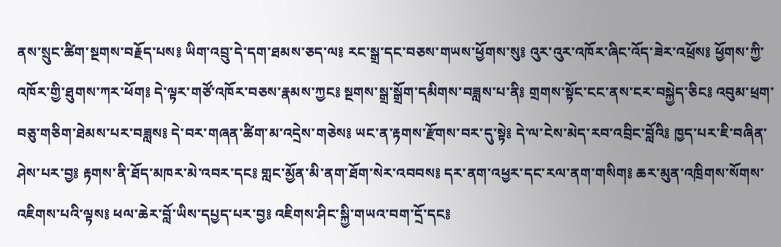ནས་སྲུང་ཚིག་སྔགས་བརྗོད་པས༔ ཡིག་འབྲུ་དེ་དག་ཐམས་ཅད་ལ༔ རང་སྒྲ་དང་བཅས་གཡས་ཕྱོགས་སུ༔ འུར་འུར་འཁོར་ཞིང་འོད་ཟེར་འཕྲོས༔ ཕྱོགས་ཀྱི་འཁོར་གྱི་ཐུགས་ཀར་ཕོག༔ དེ་ལྟར་གཙོ་འཁོར་བཅས་རྣམས་ཀྱང༔ སྔགས་སྒྲ་སྒྲོག་དམིགས་བཟླས་པ་ནི༔ གྲགས་སྟོང་ངང་ནས་ངར་བསྐྱེད་ཅིང༔ འབུམ་ཕྲག་བཅུ་གཅིག་ཐེམས་པར་བཟླས༔ དེ་བར་གཞན་ཚིག་མ་འདྲེས་གཅེས༔ ཡང་ན་རྟགས་རྫོགས་བར་དུ་སྟེ༔ དེ་ལ་ངེས་མེད་རབ་འབྲིང་བློའི༔ ཁྱད་པར་ཇི་བཞིན་ཤེས་པར་བྱ༔ རྟགས་ནི་ཐོད་མཁར་མེ་འབར་དང༔ གླང་མྱོན་མི་ནག་ཐོག་སེར་འབབས༔ དར་ནག་འཕྱར་དང་རལ་ནག་གསིག༔ ཆར་མུན་འཁྲིགས་སོགས་འཇིགས་པའི་ལྟས༔ ཕལ་ཆེར་བློ་ཡིས་དཔྱད་པར་བྱ༔ འཇིགས་ཤིང་སྐྱི་གཡའ་བག་དྲོ་དང༔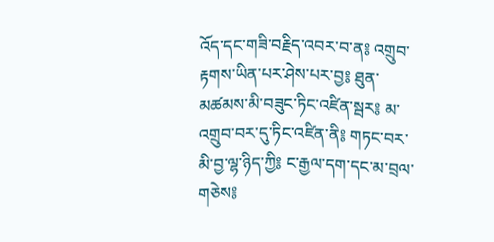འོད་དང་གཟི་བརྗིད་འབར་བ་ན༔ འགྲུབ་རྟགས་ཡིན་པར་ཤེས་པར་བྱ༔ ཐུན་མཚམས་མི་བཟུང་ཏིང་འཛིན་སྦར༔ མ་འགྲུབ་བར་དུ་ཏིང་འཛིན་ནི༔ གཏང་བར་མི་བྱ་ལྷ་ཉིད་ཀྱི༔ ང་རྒྱལ་དག་དང་མ་བྲལ་གཅེས༔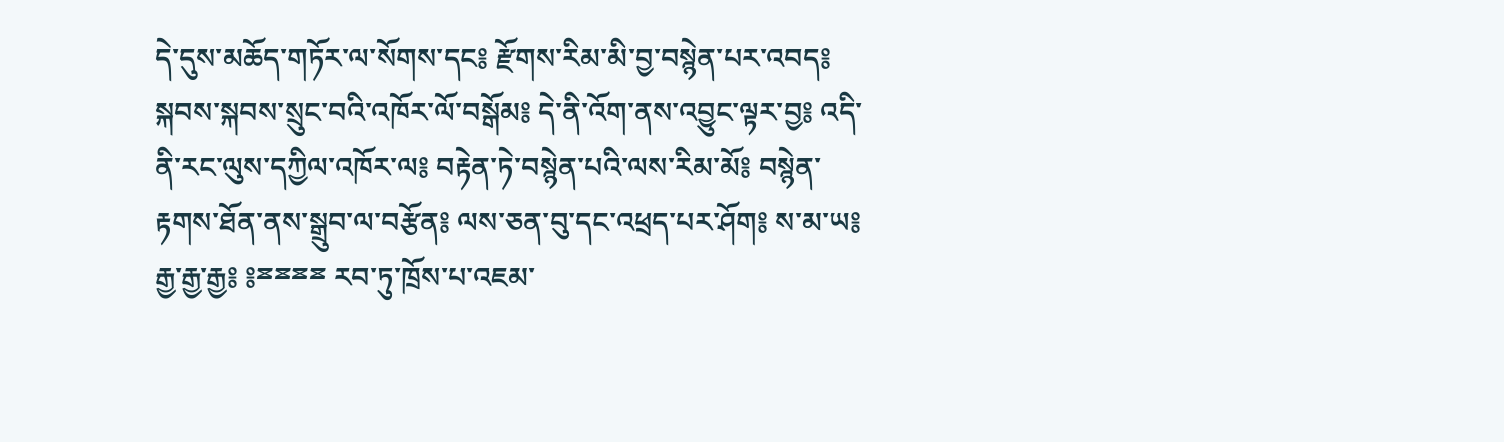དེ་དུས་མཆོད་གཏོར་ལ་སོགས་དང༔ རྫོགས་རིམ་མི་བྱ་བསྙེན་པར་འབད༔ སྐབས་སྐབས་སྲུང་བའི་འཁོར་ལོ་བསྒོམ༔ དེ་ནི་འོག་ནས་འབྱུང་ལྟར་བྱ༔ འདི་ནི་རང་ལུས་དཀྱིལ་འཁོར་ལ༔ བརྟེན་ཏེ་བསྙེན་པའི་ལས་རིམ་མོ༔ བསྙེན་རྟགས་ཐོན་ནས་སྒྲུབ་ལ་བརྩོན༔ ལས་ཅན་བུ་དང་འཕྲད་པར་ཤོག༔ ས་མ་ཡ༔ རྒྱ་རྒྱ་རྒྱ༔ ༔ྈྈྈྈ རབ་ཏུ་ཁྲོས་པ་འཇམ་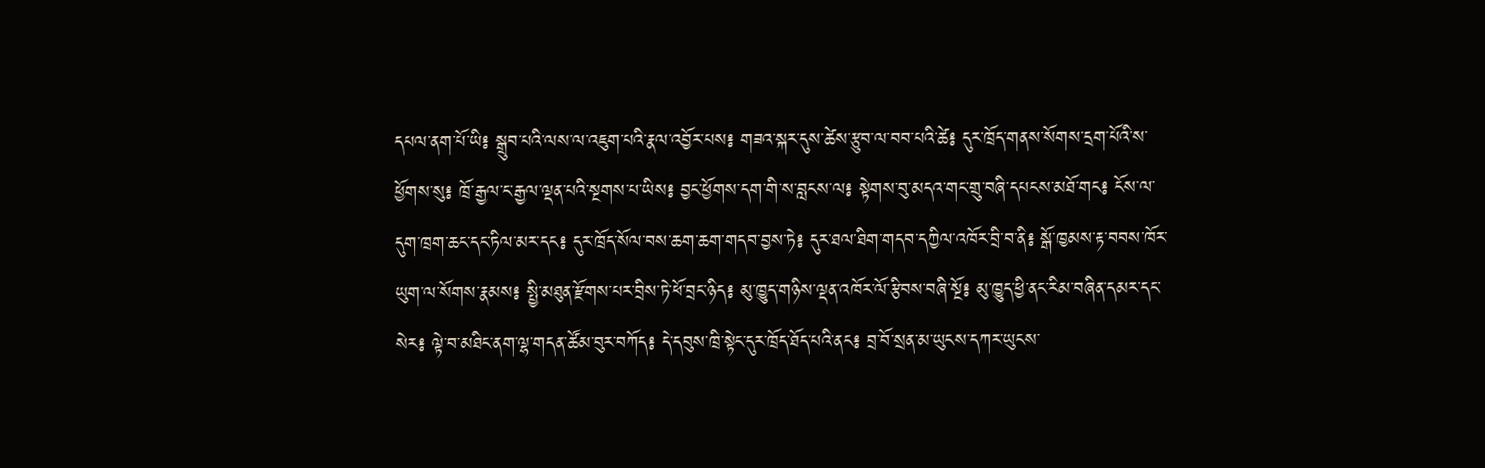དཔལ་ནག་པོ་ཡི༔ སྒྲུབ་པའི་ལས་ལ་འཇུག་པའི་རྣལ་འབྱོར་པས༔ གཟའ་སྐར་དུས་ཚེས་རྩུབ་ལ་བབ་པའི་ཚེ༔ དུར་ཁྲོད་གནས་སོགས་དྲག་པོའི་ས་ཕྱོགས་སུ༔ ཁྲོ་རྒྱལ་ང་རྒྱལ་ལྡན་པའི་སྔགས་པ་ཡིས༔ བྱང་ཕྱོགས་དག་གི་ས་བླངས་ལ༔ སྟེགས་བུ་མདའ་གང་གྲུ་བཞི་དཔངས་མཐོ་གང༔ ངོས་ལ་དུག་ཁྲག་ཆང་དང་ཏིལ་མར་དང༔ དུར་ཁྲོད་སོལ་བས་ཆག་ཆག་གདབ་བྱས་ཏེ༔ དུར་ཐལ་ཐིག་གདབ་དཀྱིལ་འཁོར་བྲི་བ་ནི༔ སྒོ་ཁྱམས་རྟ་བབས་ཁོར་ཡུག་ལ་སོགས་རྣམས༔ སྤྱི་མཐུན་རྫོགས་པར་བྲིས་ཏེ་ཕོ་བྲང་ཉིད༔ མུ་ཁྱུད་གཉིས་ལྡན་འཁོར་ལོ་རྩིབས་བཞི་སྔོ༔ མུ་ཁྱུད་ཕྱི་ནང་རིམ་བཞིན་དམར་དང་སེར༔ ལྟེ་བ་མཐིང་ནག་ལྷ་གདན་ཚོམ་བུར་བཀོད༔ དེ་དབུས་ཁྲི་སྟེང་དུར་ཁྲོད་ཐོད་པའི་ནང༔ བྲ་བོ་སྲན་མ་ཡུངས་དཀར་ཡུངས་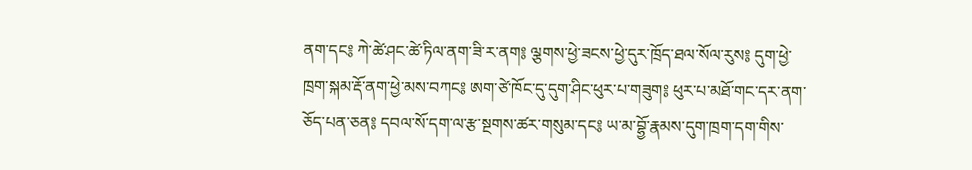ནག་དང༔ ཀེ་ཚེ་ཤང་ཚེ་ཏིལ་ནག་ཟི་ར་ནག༔ ལྕགས་ཕྱེ་ཟངས་ཕྱེ་དུར་ཁྲོད་ཐལ་སོལ་རུས༔ དུག་ཕྱེ་ཁྲག་སྐམ་རྡོ་ནག་ཕྱེ་མས་བཀང༔ ཨག་ཙེ་ཁོང་དུ་དུག་ཤིང་ཕུར་པ་གཟུག༔ ཕུར་པ་མཐོ་གང་དར་ནག་ཅོད་པན་ཅན༔ དབལ་སོ་དག་ལ་རྩ་སྔགས་ཚར་གསུམ་དང༔ ཡ་མ་བྷྱོ་རྣམས་དུག་ཁྲག་དག་གིས་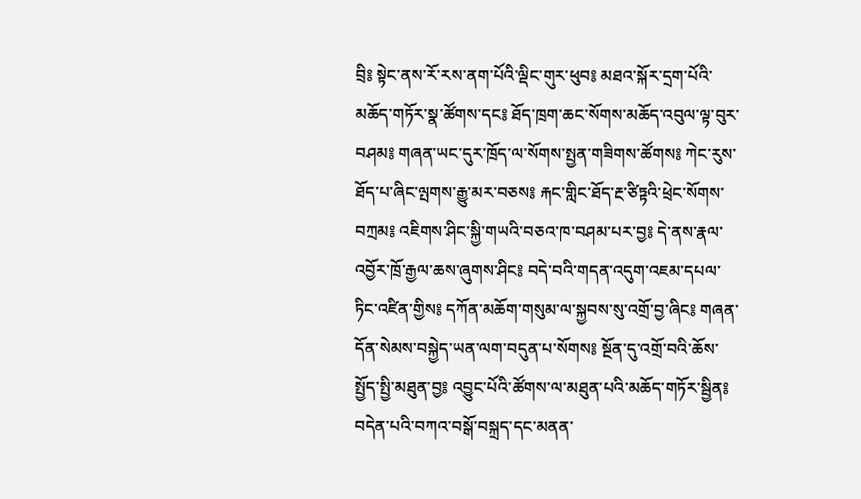བྲི༔ སྟེང་ནས་རོ་རས་ནག་པོའི་ལྡིང་གུར་ཕུབ༔ མཐའ་སྐོར་དྲག་པོའི་མཆོད་གཏོར་སྣ་ཚོགས་དང༔ ཐོད་ཁྲག་ཆང་སོགས་མཆོད་འབུལ་ལྟ་བུར་བཤམ༔ གཞན་ཡང་དུར་ཁྲོད་ལ་སོགས་སྤྱན་གཟིགས་ཚོགས༔ ཀེང་རུས་ཐོད་པ་ཞིང་ལྤགས་རྒྱུ་མར་བཅས༔ རྐང་གླིང་ཐོད་རྔ་ཙིཏྟའི་ཕྲེང་སོགས་བཀྲམ༔ འཇིགས་ཤིང་སྐྱི་གཡའི་བཅའ་ཁ་བཤམ་པར་བྱ༔ དེ་ནས་རྣལ་འབྱོར་ཁྲོ་རྒྱལ་ཆས་ཞུགས་ཤིང༔ བདེ་བའི་གདན་འདུག་འཇམ་དཔལ་ཏིང་འཛིན་གྱིས༔ དཀོན་མཆོག་གསུམ་ལ་སྐྱབས་སུ་འགྲོ་བྱ་ཞིང༔ གཞན་དོན་སེམས་བསྐྱེད་ཡན་ལག་བདུན་པ་སོགས༔ སྔོན་དུ་འགྲོ་བའི་ཆོས་སྤྱོད་སྤྱི་མཐུན་བྱ༔ འབྱུང་པོའི་ཚོགས་ལ་མཐུན་པའི་མཆོད་གཏོར་སྦྱིན༔ བདེན་པའི་བཀའ་བསྒོ་བསྐྲད་དང་མནན་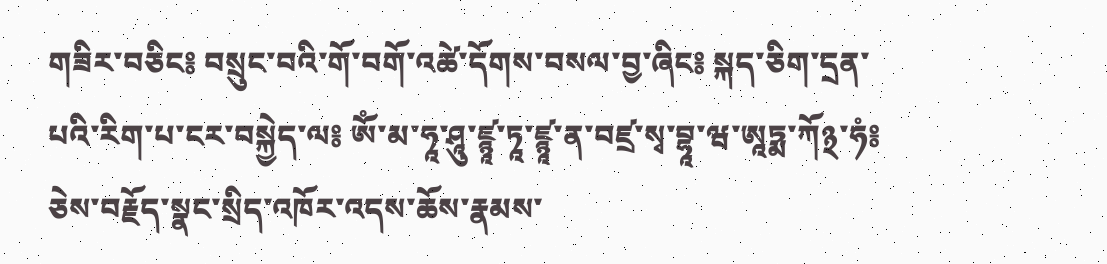གཟིར་བཅིང༔ བསྲུང་བའི་གོ་བགོ་འཚེ་དོགས་བསལ་བྱ་ཞིང༔ སྐད་ཅིག་དྲན་པའི་རིག་པ་ངར་བསྐྱེད་ལ༔ ཨོཾ་མ་ཧཱ་ཤཱུ་ཛྙཱ་ཏཱ་ཛྙཱ་ན་བཛྲ་སྭ་བྷཱ་ཝ་ཨཱཏྨ་ཀོ྅་ཧཾ༔ ཅེས་བརྗོད་སྣང་སྲིད་འཁོར་འདས་ཆོས་རྣམས་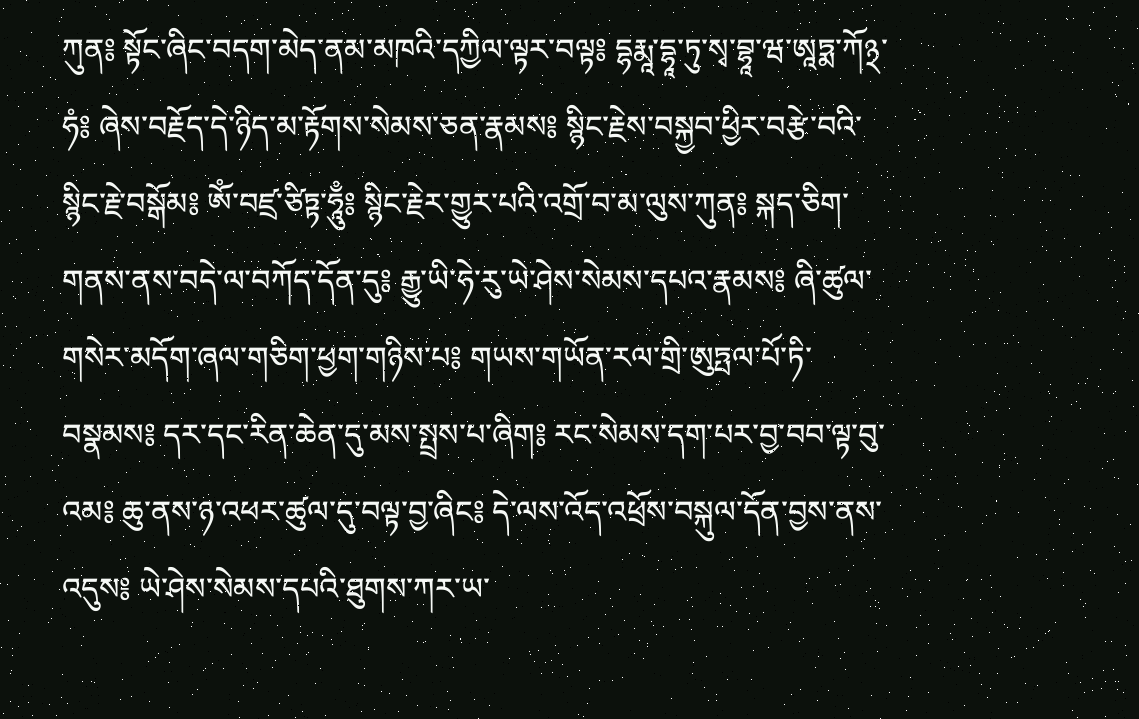ཀུན༔ སྟོང་ཞིང་བདག་མེད་ནམ་མཁའི་དཀྱིལ་ལྟར་བལྟ༔ དྷརྨཱ་དྷཱ་ཏུ་སྭ་བྷཱ་ཝ་ཨཱཏྨ་ཀོ྅་ཧཾ༔ ཞེས་བརྗོད་དེ་ཉིད་མ་རྟོགས་སེམས་ཅན་རྣམས༔ སྙིང་རྗེས་བསྐྱབ་ཕྱིར་བརྩེ་བའི་སྙིང་རྗེ་བསྒོམ༔ ཨོཾ་བཛྲ་ཙིཏྟ་ཧཱུྃ༔ སྙིང་རྗེར་གྱུར་པའི་འགྲོ་བ་མ་ལུས་ཀུན༔ སྐད་ཅིག་གནས་ནས་བདེ་ལ་བཀོད་དོན་དུ༔ རྒྱུ་ཡི་ཧེ་རུ་ཡེ་ཤེས་སེམས་དཔའ་རྣམས༔ ཞི་ཚུལ་གསེར་མདོག་ཞལ་གཅིག་ཕྱག་གཉིས་པ༔ གཡས་གཡོན་རལ་གྲི་ཨུཏྤལ་པོ་ཏི་བསྣམས༔ དར་དང་རིན་ཆེན་དུ་མས་སྤྲས་པ་ཞིག༔ རང་སེམས་དག་པར་བྱ་བབ་ལྟ་བུ་འམ༔ ཆུ་ནས་ཉ་འཕར་ཚུལ་དུ་བལྟ་བྱ་ཞིང༔ དེ་ལས་འོད་འཕྲོས་བསྐུལ་དོན་བྱས་ནས་འདུས༔ ཡེ་ཤེས་སེམས་དཔའི་ཐུགས་ཀར་ཡ་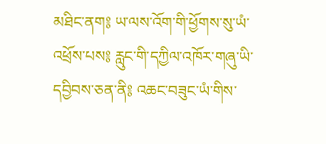མཐིང་ནག༔ ཡ་ལས་འོག་གི་ཕྱོགས་སུ་ཡཾ་འཕྲོས་པས༔ རླུང་གི་དཀྱིལ་འཁོར་གཞུ་ཡི་དབྱིབས་ཅན་ནི༔ འཆང་བཟུང་ཡཾ་གིས་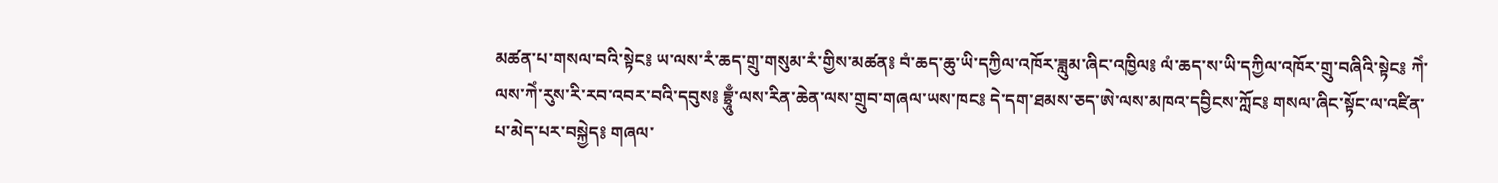མཚན་པ་གསལ་བའི་སྟེང༔ ཡ་ལས་རཾ་ཆད་གྲུ་གསུམ་རཾ་གྱིས་མཚན༔ བཾ་ཆད་ཆུ་ཡི་དཀྱིལ་འཁོར་ཟླུམ་ཞིང་འཁྱིལ༔ ལཾ་ཆད་ས་ཡི་དཀྱིལ་འཁོར་གྲུ་བཞིའི་སྟེང༔ ཀེཾ་ལས་ཀེཾ་རུས་རི་རབ་འབར་བའི་དབུས༔ བྷྲཱུྃ་ལས་རིན་ཆེན་ལས་གྲུབ་གཞལ་ཡས་ཁང༔ དེ་དག་ཐམས་ཅད་ཨེ་ལས་མཁའ་དབྱིངས་ཀློང༔ གསལ་ཞིང་སྟོང་ལ་འཛིན་པ་མེད་པར་བསྐྱེད༔ གཞལ་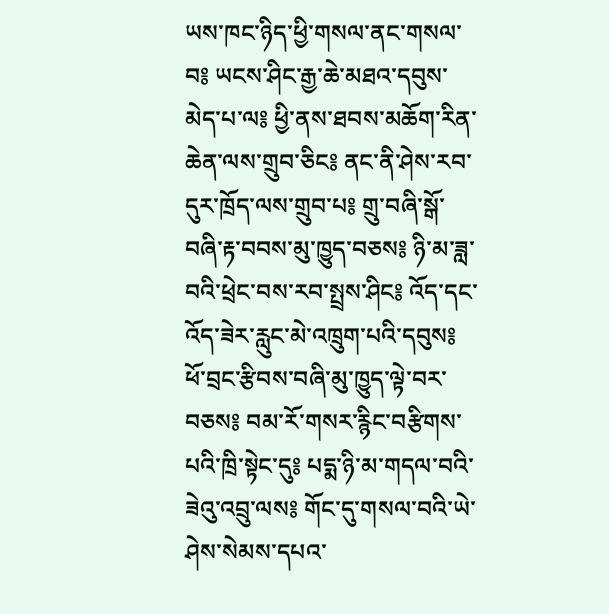ཡས་ཁང་ཉིད་ཕྱི་གསལ་ནང་གསལ་བ༔ ཡངས་ཤིང་རྒྱ་ཆེ་མཐའ་དབུས་མེད་པ་ལ༔ ཕྱི་ནས་ཐབས་མཆོག་རིན་ཆེན་ལས་གྲུབ་ཅིང༔ ནང་ནི་ཤེས་རབ་དུར་ཁྲོད་ལས་གྲུབ་པ༔ གྲུ་བཞི་སྒོ་བཞི་རྟ་བབས་མུ་ཁྱུད་བཅས༔ ཉི་མ་ཟླ་བའི་ཕྲེང་བས་རབ་སྤྲས་ཤིང༔ འོད་དང་འོད་ཟེར་རླུང་མེ་འཁྲུག་པའི་དབུས༔ ཕོ་བྲང་རྩིབས་བཞི་མུ་ཁྱུད་ལྟེ་བར་བཅས༔ བམ་རོ་གསར་རྙིང་བརྩིགས་པའི་ཁྲི་སྟེང་དུ༔ པདྨ་ཉི་མ་གདལ་བའི་ཟེའུ་འབྲུ་ལས༔ གོང་དུ་གསལ་བའི་ཡེ་ཤེས་སེམས་དཔའ་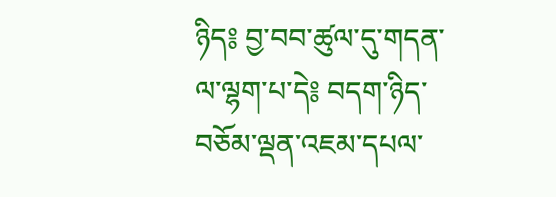ཉིད༔ བྱ་བབ་ཚུལ་དུ་གདན་ལ་ལྷག་པ་དེ༔ བདག་ཉིད་བཅོམ་ལྡན་འཇམ་དཔལ་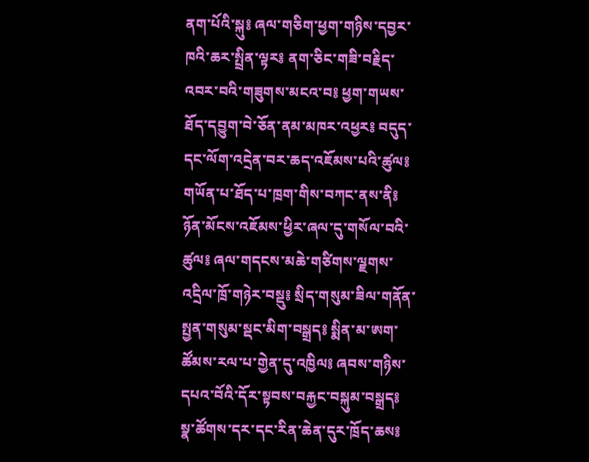ནག་པོའི་སྐུ༔ ཞལ་གཅིག་ཕྱག་གཉིས་དབྱར་ཁའི་ཆར་སྤྲིན་ལྟར༔ ནག་ཅིང་གཟི་བརྗིད་འབར་བའི་གཟུགས་མངའ་བ༔ ཕྱག་གཡས་ཐོད་དབྱུག་བེ་ཅོན་ནམ་མཁར་འཕྱར༔ བདུད་དང་ལོག་འདྲེན་བར་ཆད་འཇོམས་པའི་ཚུལ༔ གཡོན་པ་ཐོད་པ་ཁྲག་གིས་བཀང་ནས་ནི༔ ཉོན་མོངས་འཇོམས་ཕྱིར་ཞལ་དུ་གསོལ་བའི་ཚུལ༔ ཞལ་གདངས་མཆེ་གཙིགས་ལྗགས་འདྲིལ་ཁྲོ་གཉེར་བསྡུ༔ སྲིད་གསུམ་ཟིལ་གནོན་སྤྱན་གསུམ་སྡང་མིག་བསྒྲད༔ སྨིན་མ་ཨག་ཚོམས་རལ་པ་གྱེན་དུ་འཁྱིལ༔ ཞབས་གཉིས་དཔའ་བོའི་དོར་སྟབས་བརྐྱང་བསྐུམ་བསྒྲད༔ སྣ་ཚོགས་དར་དང་རིན་ཆེན་དུར་ཁྲོད་ཆས༔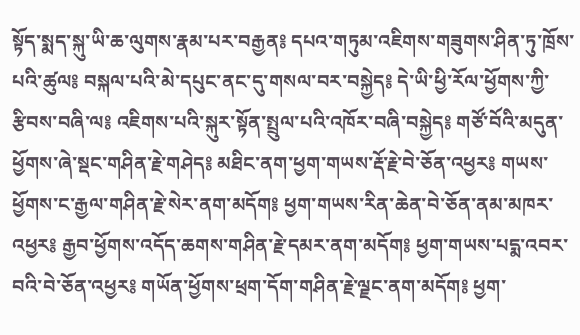སྟོད་སྨད་སྐུ་ཡི་ཆ་ལུགས་རྣམ་པར་བརྒྱན༔ དཔའ་གཏུམ་འཇིགས་གཟུགས་ཤིན་ཏུ་ཁྲོས་པའི་ཚུལ༔ བསྐལ་པའི་མེ་དཔུང་ནང་དུ་གསལ་བར་བསྐྱེད༔ དེ་ཡི་ཕྱི་རོལ་ཕྱོགས་ཀྱི་རྩིབས་བཞི་ལ༔ འཇིགས་པའི་སྐུར་སྟོན་སྤྲུལ་པའི་འཁོར་བཞི་བསྐྱེད༔ གཙོ་བོའི་མདུན་ཕྱོགས་ཞེ་སྡང་གཤིན་རྗེ་གཤེད༔ མཐིང་ནག་ཕྱག་གཡས་རྡོ་རྗེ་བེ་ཅོན་འཕྱར༔ གཡས་ཕྱོགས་ང་རྒྱལ་གཤིན་རྗེ་སེར་ནག་མདོག༔ ཕྱག་གཡས་རིན་ཆེན་བེ་ཅོན་ནམ་མཁར་འཕྱར༔ རྒྱབ་ཕྱོགས་འདོད་ཆགས་གཤིན་རྗེ་དམར་ནག་མདོག༔ ཕྱག་གཡས་པདྨ་འབར་བའི་བེ་ཅོན་འཕྱར༔ གཡོན་ཕྱོགས་ཕྲག་དོག་གཤིན་རྗེ་ལྗང་ནག་མདོག༔ ཕྱག་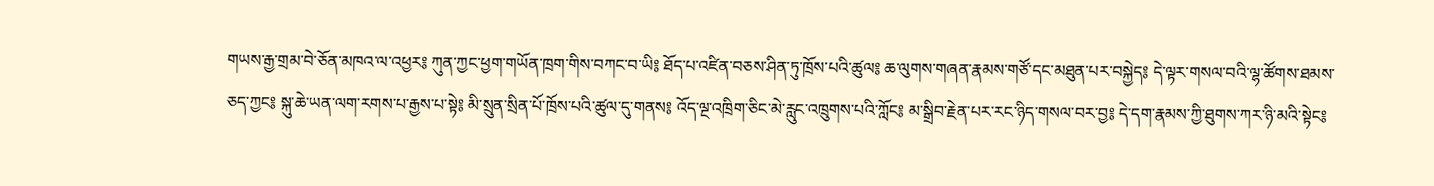གཡས་རྒྱ་གྲམ་བེ་ཅོན་མཁའ་ལ་འཕྱར༔ ཀུན་ཀྱང་ཕྱག་གཡོན་ཁྲག་གིས་བཀང་བ་ཡི༔ ཐོད་པ་འཛིན་བཅས་ཤིན་ཏུ་ཁྲོས་པའི་ཚུལ༔ ཆ་ལུགས་གཞན་རྣམས་གཙོ་དང་མཐུན་པར་བསྐྱེད༔ དེ་ལྟར་གསལ་བའི་ལྷ་ཚོགས་ཐམས་ཅད་ཀྱང༔ སྐུ་ཆེ་ཡན་ལག་རགས་པ་རྒྱས་པ་སྟེ༔ མི་སྲུན་སྲིན་པོ་ཁྲོས་པའི་ཚུལ་དུ་གནས༔ འོད་ལྔ་འཁྲིག་ཅིང་མེ་རླུང་འཁྲུགས་པའི་ཀློང༔ མ་སྒྲིབ་རྗེན་པར་རང་ཉིད་གསལ་བར་བྱ༔ དེ་དག་རྣམས་ཀྱི་ཐུགས་ཀར་ཉི་མའི་སྟེང༔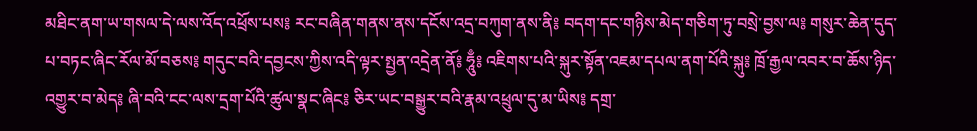མཐིང་ནག་ཡ་གསལ་དེ་ལས་འོད་འཕྲོས་པས༔ རང་བཞིན་གནས་ནས་དངོས་འདྲ་བཀུག་ནས་ནི༔ བདག་དང་གཉིས་མེད་གཅིག་ཏུ་བསྲེ་བྱས་ལ༔ གསུར་ཆེན་དུད་པ་བཏང་ཞིང་རོལ་མོ་བཅས༔ གདུང་བའི་དབྱངས་ཀྱིས་འདི་ལྟར་སྤྱན་འདྲེན་ནོ༔ ཧཱུྃ༔ འཇིགས་པའི་སྐུར་སྟོན་འཇམ་དཔལ་ནག་པོའི་སྐུ༔ ཁྲོ་རྒྱལ་འབར་བ་ཆོས་ཉིད་འགྱུར་བ་མེད༔ ཞི་བའི་ངང་ལས་དྲག་པོའི་ཚུལ་སྣང་ཞིང༔ ཅིར་ཡང་བསྒྱུར་བའི་རྣམ་འཕྲུལ་དུ་མ་ཡིས༔ དགྲ་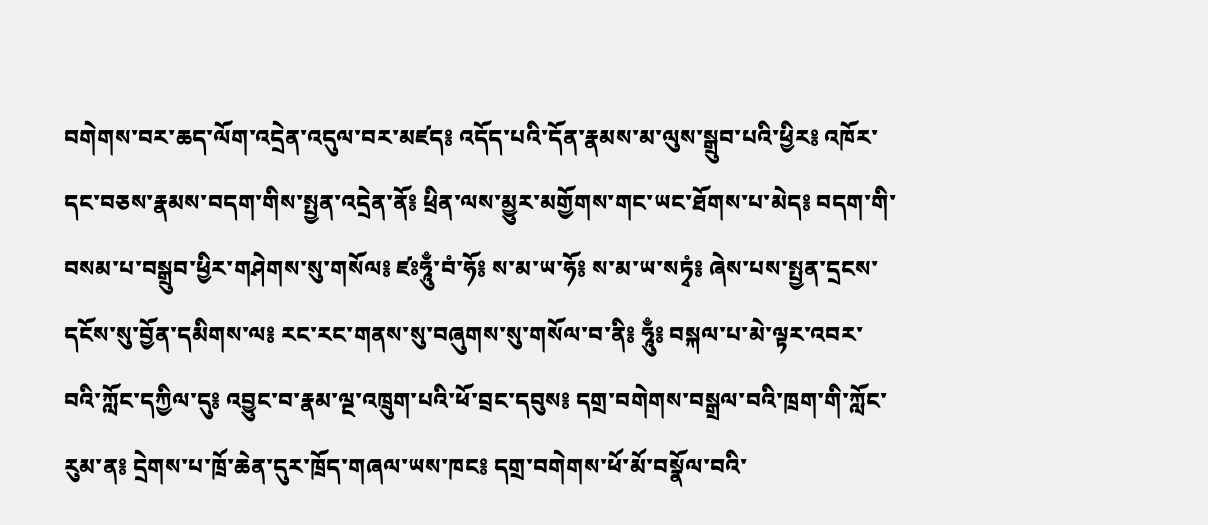བགེགས་བར་ཆད་ལོག་འདྲེན་འདུལ་བར་མཛད༔ འདོད་པའི་དོན་རྣམས་མ་ལུས་སྒྲུབ་པའི་ཕྱིར༔ འཁོར་དང་བཅས་རྣམས་བདག་གིས་སྤྱན་འདྲེན་ནོ༔ ཕྲིན་ལས་མྱུར་མགྱོགས་གང་ཡང་ཐོགས་པ་མེད༔ བདག་གི་བསམ་པ་བསྒྲུབ་ཕྱིར་གཤེགས་སུ་གསོལ༔ ཛཿཧཱུྃ་བཾ་ཧོ༔ ས་མ་ཡ་ཧོ༔ ས་མ་ཡ་སཏྭཾ༔ ཞེས་པས་སྤྱན་དྲངས་དངོས་སུ་བྱོན་དམིགས་ལ༔ རང་རང་གནས་སུ་བཞུགས་སུ་གསོལ་བ་ནི༔ ཧཱུྃ༔ བསྐལ་པ་མེ་ལྟར་འབར་བའི་ཀློང་དཀྱིལ་དུ༔ འབྱུང་བ་རྣམ་ལྔ་འཁྲུག་པའི་ཕོ་བྲང་དབུས༔ དགྲ་བགེགས་བསྒྲལ་བའི་ཁྲག་གི་ཀློང་རུམ་ན༔ དྲེགས་པ་ཁྲོ་ཆེན་དུར་ཁྲོད་གཞལ་ཡས་ཁང༔ དགྲ་བགེགས་ཕོ་མོ་བསྣོལ་བའི་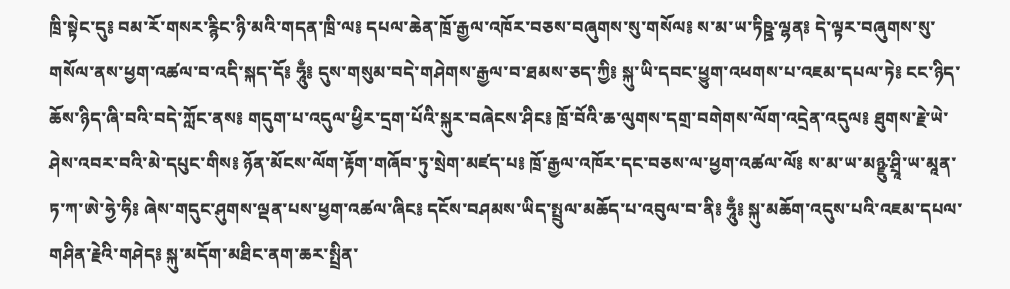ཁྲི་སྟེང་དུ༔ བམ་རོ་གསར་རྙིང་ཉི་མའི་གདན་ཁྲི་ལ༔ དཔལ་ཆེན་ཁྲོ་རྒྱལ་འཁོར་བཅས་བཞུགས་སུ་གསོལ༔ ས་མ་ཡ་ཏིཥྛ་ལྷན༔ དེ་ལྟར་བཞུགས་སུ་གསོལ་ནས་ཕྱག་འཚལ་བ་འདི་སྐད་དོ༔ ཧཱུྃ༔ དུས་གསུམ་བདེ་གཤེགས་རྒྱལ་བ་ཐམས་ཅད་ཀྱི༔ སྐུ་ཡི་དབང་ཕྱུག་འཕགས་པ་འཇམ་དཔལ་ཏེ༔ ངང་ཉིད་ཆོས་ཉིད་ཞི་བའི་བདེ་ཀློང་ནས༔ གདུག་པ་འདུལ་ཕྱིར་དྲག་པོའི་སྐུར་བཞེངས་ཤིང༔ ཁྲོ་བོའི་ཆ་ལུགས་དགྲ་བགེགས་ལོག་འདྲེན་འདུལ༔ ཐུགས་རྗེ་ཡེ་ཤེས་འབར་བའི་མེ་དཔུང་གིས༔ ཉོན་མོངས་ལོག་རྟོག་གཞོབ་ཏུ་སྲེག་མཛད་པ༔ ཁྲོ་རྒྱལ་འཁོར་དང་བཅས་ལ་ཕྱག་འཚལ་ལོ༔ ས་མ་ཡ་མཉྫུ་ཤྲཱི་ཡ་མཱན་ཏ་ཀ་ཨེ་ཧྱེ་ཧི༔ ཞེས་གདུང་ཤུགས་ལྡན་པས་ཕྱག་འཚལ་ཞིང༔ དངོས་བཤམས་ཡིད་སྤྲུལ་མཆོད་པ་འབུལ་བ་ནི༔ ཧཱུྃ༔ སྐུ་མཆོག་འདུས་པའི་འཇམ་དཔལ་གཤིན་རྗེའི་གཤེད༔ སྐུ་མདོག་མཐིང་ནག་ཆར་སྤྲིན་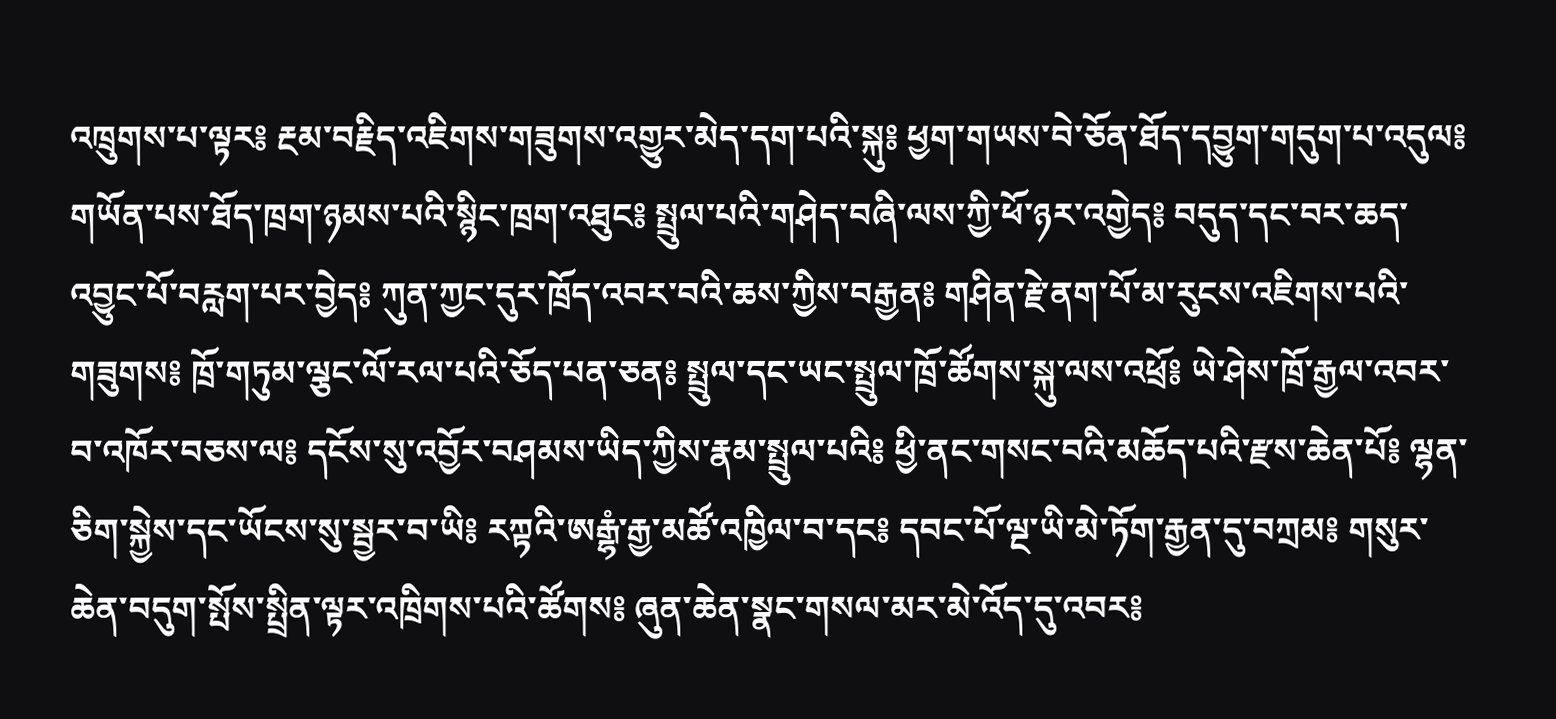འཁྲུགས་པ་ལྟར༔ རྔམ་བརྗིད་འཇིགས་གཟུགས་འགྱུར་མེད་དག་པའི་སྐུ༔ ཕྱག་གཡས་བེ་ཅོན་ཐོད་དབྱུག་གདུག་པ་འདུལ༔ གཡོན་པས་ཐོད་ཁྲག་ཉམས་པའི་སྙིང་ཁྲག་འཐུང༔ སྤྲུལ་པའི་གཤེད་བཞི་ལས་ཀྱི་ཕོ་ཉར་འགྱེད༔ བདུད་དང་བར་ཆད་འབྱུང་པོ་བརླག་པར་བྱེད༔ ཀུན་ཀྱང་དུར་ཁྲོད་འབར་བའི་ཆས་ཀྱིས་བརྒྱན༔ གཤིན་རྗེ་ནག་པོ་མ་རུངས་འཇིགས་པའི་གཟུགས༔ ཁྲོ་གཏུམ་ལྕང་ལོ་རལ་པའི་ཅོད་པན་ཅན༔ སྤྲུལ་དང་ཡང་སྤྲུལ་ཁྲོ་ཚོགས་སྐུ་ལས་འཕྲོ༔ ཡེ་ཤེས་ཁྲོ་རྒྱལ་འབར་བ་འཁོར་བཅས་ལ༔ དངོས་སུ་འབྱོར་བཤམས་ཡིད་ཀྱིས་རྣམ་སྤྲུལ་པའི༔ ཕྱི་ནང་གསང་བའི་མཆོད་པའི་རྫས་ཆེན་པོ༔ ལྷན་ཅིག་སྐྱེས་དང་ཡོངས་སུ་སྦྱར་བ་ཡི༔ རཀྟའི་ཨརྒྷཾ་རྒྱ་མཚོ་འཁྱིལ་བ་དང༔ དབང་པོ་ལྔ་ཡི་མེ་ཏོག་རྒྱན་དུ་བཀྲམ༔ གསུར་ཆེན་བདུག་སྤོས་སྤྲིན་ལྟར་འཁྲིགས་པའི་ཚོགས༔ ཞུན་ཆེན་སྣང་གསལ་མར་མེ་འོད་དུ་འབར༔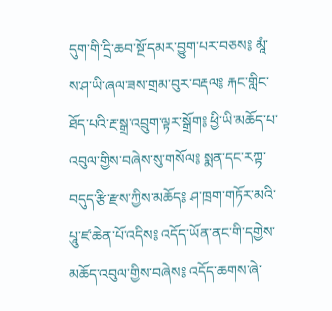དུག་གི་དྲི་ཆབ་སྔོ་དམར་བྱུག་པར་བཅས༔ མཱཾ་ས་ཤ་ཡི་ཞལ་ཟས་གྲམ་བུར་བརྡལ༔ རྐང་གླིང་ཐོད་པའི་རྔ་སྒྲ་འབྲུག་ལྟར་སྒྲོག༔ ཕྱི་ཡི་མཆོད་པ་འབུལ་གྱིས་བཞེས་སུ་གསོལ༔ སྨན་དང་རཀྟ་བདུད་རྩི་རྫས་ཀྱིས་མཆོད༔ ཤ་ཁྲག་གཏོར་མའི་པཱུ་ཛ་ཆེན་པོ་འདིས༔ འདོད་ཡོན་ནང་གི་དགྱེས་མཆོད་འབུལ་གྱིས་བཞེས༔ འདོད་ཆགས་ཞེ་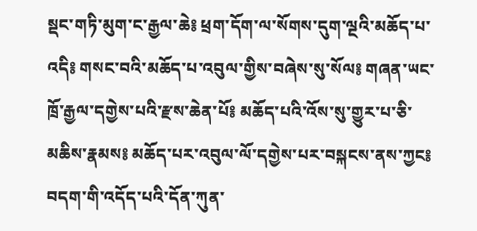སྡང་གཏི་མུག་ང་རྒྱལ་ཆེ༔ ཕྲག་དོག་ལ་སོགས་དུག་ལྔའི་མཆོད་པ་འདི༔ གསང་བའི་མཆོད་པ་འབུལ་གྱིས་བཞེས་སུ་སོལ༔ གཞན་ཡང་ཁྲོ་རྒྱལ་དགྱེས་པའི་རྫས་ཆེན་པོ༔ མཆོད་པའི་འོས་སུ་གྱུར་པ་ཅི་མཆིས་རྣམས༔ མཆོད་པར་འབུལ་ལོ་དགྱེས་པར་བསྐངས་ནས་ཀྱང༔ བདག་གི་འདོད་པའི་དོན་ཀུན་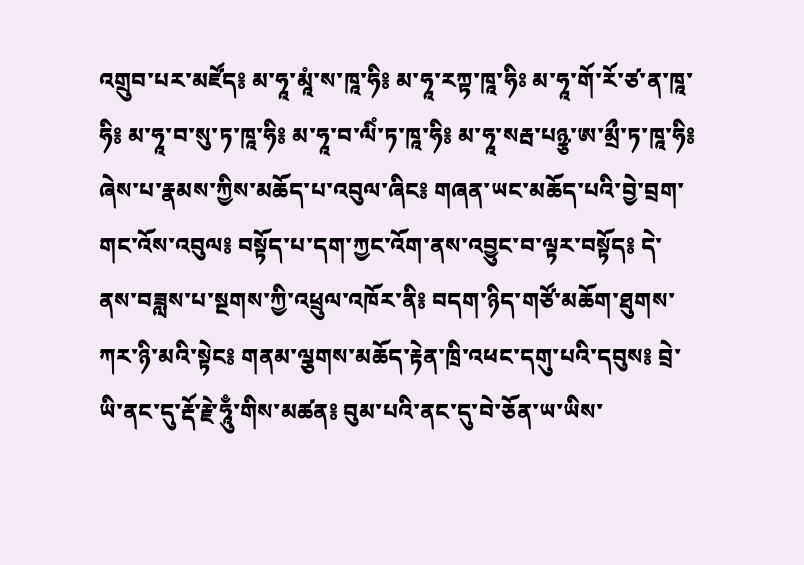འགྲུབ་པར་མཛོད༔ མ་ཧཱ་མཱཾ་ས་ཁཱ་ཧི༔ མ་ཧཱ་རཀྟ་ཁཱ་ཧིཿ མ་ཧཱ་གོ་རོ་ཙ་ན་ཁཱ་ཧི༔ མ་ཧཱ་བ་སུ་ཏ་ཁཱ་ཧི༔ མ་ཧཱ་བ་ལིཾ་ཏ་ཁཱ་ཧི༔ མ་ཧཱ་སརྦ་པཉྩ་ཨ་མྲྀ་ཏ་ཁཱ་ཧི༔ ཞེས་པ་རྣམས་ཀྱིས་མཆོད་པ་འབུལ་ཞིང༔ གཞན་ཡང་མཆོད་པའི་བྱེ་བྲག་གང་འོས་འབུལ༔ བསྟོད་པ་དག་ཀྱང་འོག་ནས་འབྱུང་བ་ལྟར་བསྟོད༔ དེ་ནས་བཟླས་པ་སྔགས་ཀྱི་འཕྲུལ་འཁོར་ནི༔ བདག་ཉིད་གཙོ་མཆོག་ཐུགས་ཀར་ཉི་མའི་སྟེང༔ གནམ་ལྕགས་མཆོད་རྟེན་ཁྲི་འཕང་དགུ་པའི་དབུས༔ བྲེ་ཡི་ནང་དུ་རྡོ་རྗེ་ཧཱུྃ་གིས་མཚན༔ བུམ་པའི་ནང་དུ་བེ་ཅོན་ཡ་ཡིས་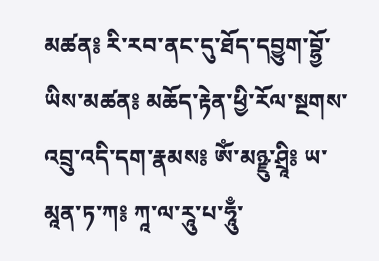མཚན༔ རི་རབ་ནང་དུ་ཐོད་དབྱུག་བྷྱོ་ཡིས་མཚན༔ མཆོད་རྟེན་ཕྱི་རོལ་སྔགས་འབྲུ་འདི་དག་རྣམས༔ ཨོཾ་མཉྫུ་ཤྲཱི༔ ཡ་མཱན་ཏ་ཀ༔ ཀཱ་ལ་རཱུ་པ་ཧཱུྃ་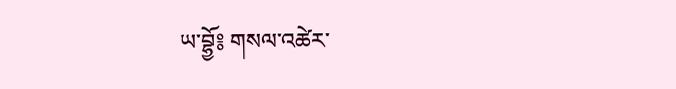ཡ་བྷྱོ༔ གསལ་འཚེར་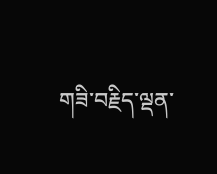གཟི་བརྗིད་ལྡན་